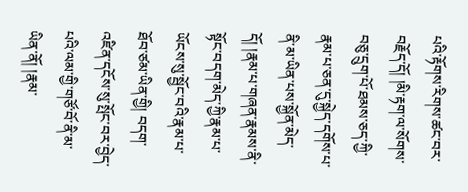པའི་རྟོགས་རིགས་ཚང་བར་བརྗོད་དོ། །མི་རྟག་ལ་སོགས་བཅུ་དྲུག་པོ་ཐམས་ཅད་ཀྱི་རྣམ་པ་ཅན་དུ་སྐྱེད་དགོས་པ་ནི་མ་ཡིན་པས་སྐྱོན་མེད་དོ། །རྣམ་པ་གཞན་རྣམས་ནི་སྟོང་བདག་མེད་ཀྱི་རྣམ་པ་ཡོངས་སུ་སྦྱོང་བའི་རྣམ་པ་ཐོབ་ཙམ་ཡིན་གྱི། བདག་འཛིན་དངོས་སུ་སྤོང་བར་བྱེད་པའི་ལམ་གྱི་གཙོ་བོ་ནི་མ་ཡིན་ནོ། །རྣམ་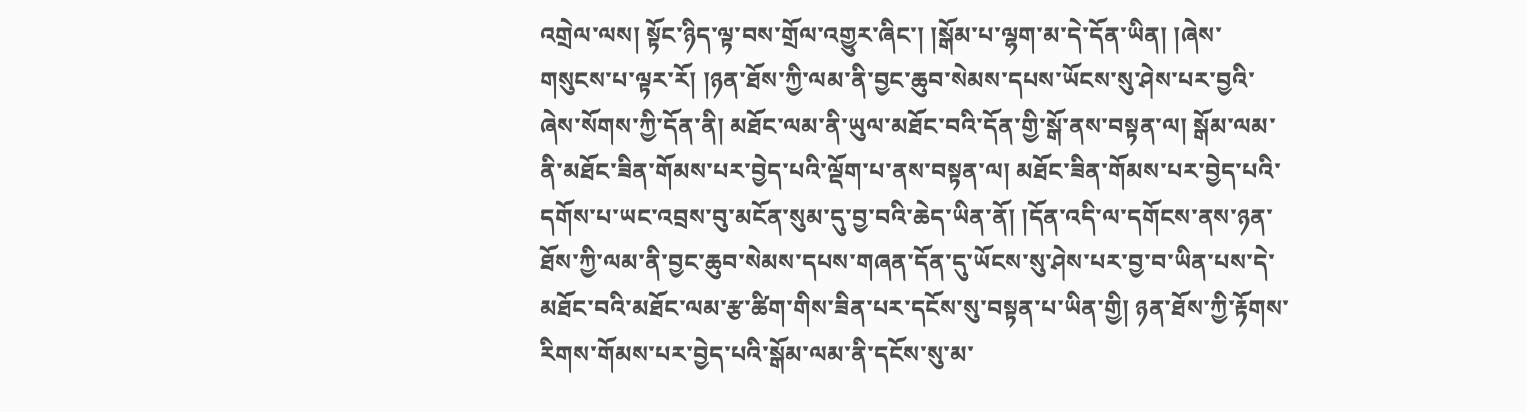འགྲེལ་ལས། སྟོང་ཉིད་ལྟ་བས་གྲོལ་འགྱུར་ཞིང་། །སྒོམ་པ་ལྷག་མ་དེ་དོན་ཡིན། །ཞེས་གསུངས་པ་ལྟར་རོ། །ཉན་ཐོས་ཀྱི་ལམ་ནི་བྱང་ཆུབ་སེམས་དཔས་ཡོངས་སུ་ཤེས་པར་བྱའི་ཞེས་སོགས་ཀྱི་དོན་ནི། མཐོང་ལམ་ནི་ཡུལ་མཐོང་བའི་དོན་གྱི་སྒོ་ནས་བསྟན་ལ། སྒོམ་ལམ་ནི་མཐོང་ཟིན་གོམས་པར་བྱེད་པའི་ལྡོག་པ་ནས་བསྟན་ལ། མཐོང་ཟིན་གོམས་པར་བྱེད་པའི་དགོས་པ་ཡང་འབྲས་བུ་མངོན་སུམ་དུ་བྱ་བའི་ཆེད་ཡིན་ནོ། །དོན་འདི་ལ་དགོངས་ནས་ཉན་ཐོས་ཀྱི་ལམ་ནི་བྱང་ཆུབ་སེམས་དཔས་གཞན་དོན་དུ་ཡོངས་སུ་ཤེས་པར་བྱ་བ་ཡིན་པས་དེ་མཐོང་བའི་མཐོང་ལམ་རྩ་ཚིག་གིས་ཟིན་པར་དངོས་སུ་བསྟན་པ་ཡིན་གྱི། ཉན་ཐོས་ཀྱི་རྟོགས་རིགས་གོམས་པར་བྱེད་པའི་སྒོམ་ལམ་ནི་དངོས་སུ་མ་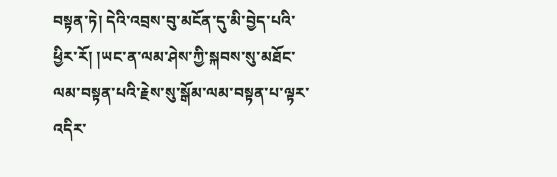བསྟན་ཏེ། དེའི་འབྲས་བུ་མངོན་དུ་མི་བྱེད་པའི་ཕྱིར་རོ། །ཡང་ན་ལམ་ཤེས་ཀྱི་སྐབས་སུ་མཐོང་ལམ་བསྟན་པའི་རྗེས་སུ་སྒོམ་ལམ་བསྟན་པ་ལྟར་འདིར་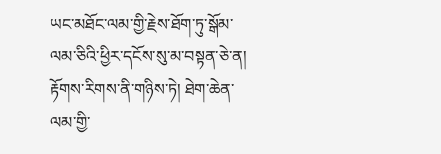ཡང་མཐོང་ལམ་གྱི་རྗེས་ཐོག་ཏུ་སྒོམ་ལམ་ཅིའི་ཕྱིར་དངོས་སུ་མ་བསྟན་ཅེ་ན། རྟོགས་རིགས་ནི་གཉིས་ཏེ། ཐེག་ཆེན་ལམ་གྱི་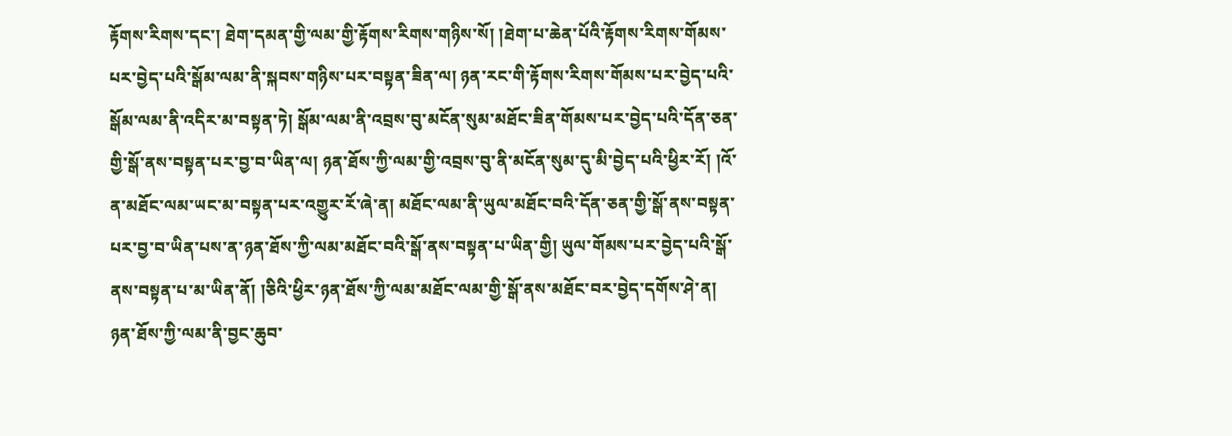རྟོགས་རིགས་དང་། ཐེག་དམན་གྱི་ལམ་གྱི་རྟོགས་རིགས་གཉིས་སོ། །ཐེག་པ་ཆེན་པོའི་རྟོགས་རིགས་གོམས་པར་བྱེད་པའི་སྒོམ་ལམ་ནི་སྐབས་གཉིས་པར་བསྟན་ཟིན་ལ། ཉན་རང་གི་རྟོགས་རིགས་གོམས་པར་བྱེད་པའི་སྒོམ་ལམ་ནི་འདིར་མ་བསྟན་ཏེ། སྒོམ་ལམ་ནི་འབྲས་བུ་མངོན་སུམ་མཐོང་ཟིན་གོམས་པར་བྱེད་པའི་དོན་ཅན་གྱི་སྒོ་ནས་བསྟན་པར་བྱ་བ་ཡིན་ལ། ཉན་ཐོས་ཀྱི་ལམ་གྱི་འབྲས་བུ་ནི་མངོན་སུམ་དུ་མི་བྱེད་པའི་ཕྱིར་རོ། །འོ་ན་མཐོང་ལམ་ཡང་མ་བསྟན་པར་འགྱུར་རོ་ཞེ་ན། མཐོང་ལམ་ནི་ཡུལ་མཐོང་བའི་དོན་ཅན་གྱི་སྒོ་ནས་བསྟན་པར་བྱ་བ་ཡིན་པས་ན་ཉན་ཐོས་ཀྱི་ལམ་མཐོང་བའི་སྒོ་ནས་བསྟན་པ་ཡིན་གྱི། ཡུལ་གོམས་པར་བྱེད་པའི་སྒོ་ནས་བསྟན་པ་མ་ཡིན་ནོ། །ཅིའི་ཕྱིར་ཉན་ཐོས་ཀྱི་ལམ་མཐོང་ལམ་གྱི་སྒོ་ནས་མཐོང་བར་བྱེད་དགོས་ཤེ་ན། ཉན་ཐོས་ཀྱི་ལམ་ནི་བྱང་ཆུབ་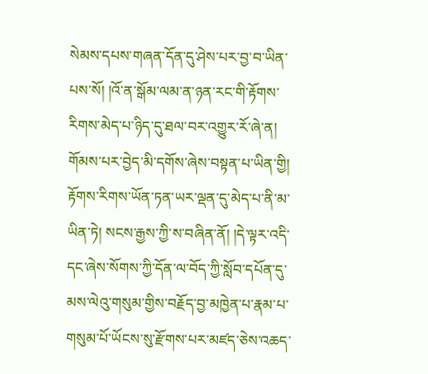སེམས་དཔས་གཞན་དོན་དུ་ཤེས་པར་བྱ་བ་ཡིན་པས་སོ། །འོ་ན་སྒོམ་ལམ་ན་ཉན་རང་གི་རྟོགས་རིགས་མེད་པ་ཉིད་དུ་ཐལ་བར་འགྱུར་རོ་ཞེ་ན། གོམས་པར་བྱེད་མི་དགོས་ཞེས་བསྟན་པ་ཡིན་གྱི། རྟོགས་རིགས་ཡོན་ཏན་ཡར་ལྡན་དུ་མེད་པ་ནི་མ་ཡིན་ཏེ། སངས་རྒྱས་ཀྱི་ས་བཞིན་ནོ། །དེ་ལྟར་འདི་དང་ཞེས་སོགས་ཀྱི་དོན་ལ་བོད་ཀྱི་སློབ་དཔོན་དུ་མས་ལེའུ་གསུམ་གྱིས་བརྗོད་བྱ་མཁྱེན་པ་རྣམ་པ་གསུམ་པོ་ཡོངས་སུ་རྫོགས་པར་མཛད་ཅེས་འཆད་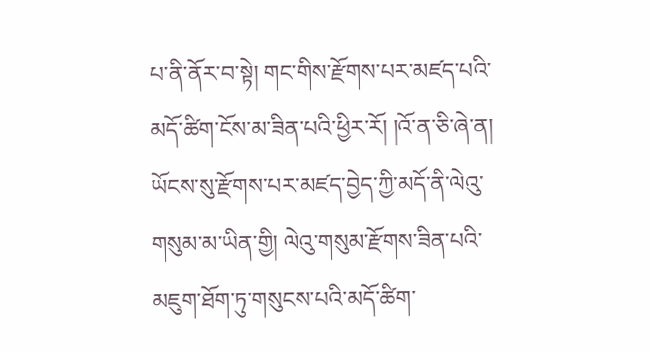པ་ནི་ནོར་བ་སྟེ། གང་གིས་རྫོགས་པར་མཛད་པའི་མདོ་ཚིག་ངོས་མ་ཟིན་པའི་ཕྱིར་རོ། །འོ་ན་ཅི་ཞེ་ན། ཡོངས་སུ་རྫོགས་པར་མཛད་བྱེད་ཀྱི་མདོ་ནི་ལེའུ་གསུམ་མ་ཡིན་གྱི། ལེའུ་གསུམ་རྫོགས་ཟིན་པའི་མཇུག་ཐོག་ཏུ་གསུངས་པའི་མདོ་ཚིག་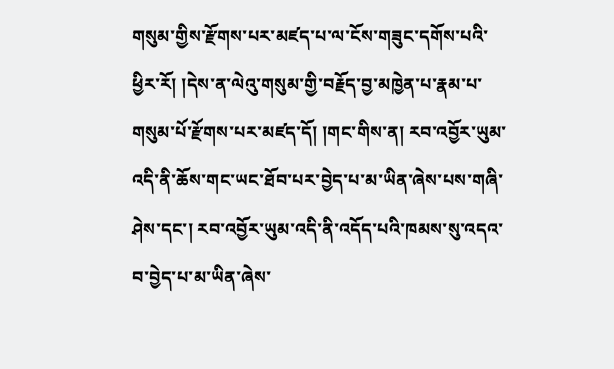གསུམ་གྱིས་རྫོགས་པར་མཛད་པ་ལ་ངོས་གཟུང་དགོས་པའི་ཕྱིར་རོ། །དེས་ན་ལེའུ་གསུམ་གྱི་བརྗོད་བྱ་མཁྱེན་པ་རྣམ་པ་གསུམ་པོ་རྫོགས་པར་མཛད་དོ། །གང་གིས་ན། རབ་འབྱོར་ཡུམ་འདི་ནི་ཆོས་གང་ཡང་ཐོབ་པར་བྱེད་པ་མ་ཡིན་ཞེས་པས་གཞི་ཤེས་དང་། རབ་འབྱོར་ཡུམ་འདི་ནི་འདོད་པའི་ཁམས་སུ་འདའ་བ་བྱེད་པ་མ་ཡིན་ཞེས་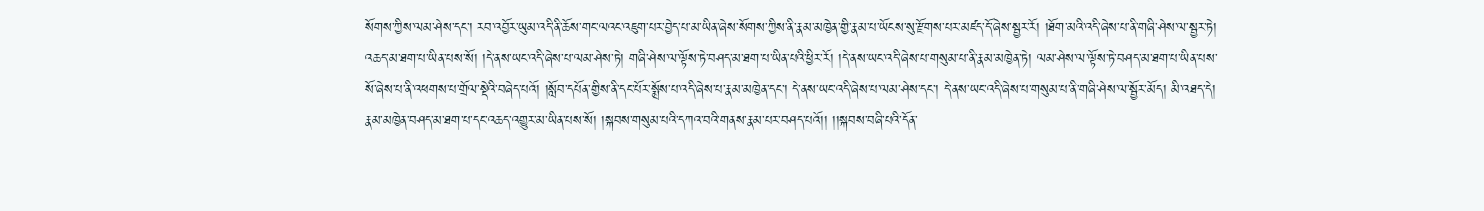སོགས་ཀྱིས་ལམ་ཤེས་དང་། རབ་འབྱོར་ཡུམ་འདི་ནི་ཆོས་གང་ལའང་འཇུག་པར་བྱེད་པ་མ་ཡིན་ཞེས་སོགས་ཀྱིས་ནི་རྣམ་མཁྱེན་གྱི་རྣམ་པ་ཡོངས་སུ་རྫོགས་པར་མཛད་དོ་ཞེས་སྦྱར་རོ། །ཐོག་མའི་འདི་ཞེས་པ་ནི་གཞི་ཤེས་ལ་སྦྱར་ཏེ། འཆད་མ་ཐག་པ་ཡིན་པས་སོ། །དེ་ནས་ཡང་འདི་ཞེས་པ་ལམ་ཤེས་ཏེ། གཞི་ཤེས་ལ་ལྟོས་ཏེ་བཤད་མ་ཐག་པ་ཡིན་པའི་ཕྱིར་རོ། །དེ་ནས་ཡང་འདི་ཞེས་པ་གསུམ་པ་ནི་རྣམ་མཁྱེན་ཏེ། ལམ་ཤེས་ལ་ལྟོས་ཏེ་བཤད་མ་ཐག་པ་ཡིན་པས་སོ་ཞེས་པ་ནི་འཕགས་པ་གྲོལ་སྡེའི་བཞེད་པའོ། །སློབ་དཔོན་གྱིས་ནི་དང་པོར་སྨྲོས་པ་འདི་ཞེས་པ་རྣམ་མཁྱེན་དང་། དེ་ནས་ཡང་འདི་ཞེས་པ་ལམ་ཤེས་དང་། དེ་ནས་ཡང་འདི་ཞེས་པ་གསུམ་པ་ནི་གཞི་ཤེས་ལ་སྦྱོར་མོད། མི་འཐད་དེ། རྣམ་མཁྱེན་བཤད་མ་ཐག་པ་དང་འཆད་འགྱུར་མ་ཡིན་པས་སོ། །སྐབས་གསུམ་པའི་དཀའ་བའི་གནས་རྣམ་པར་བཤད་པའོ།། །།སྐབས་བཞི་པའི་དོན་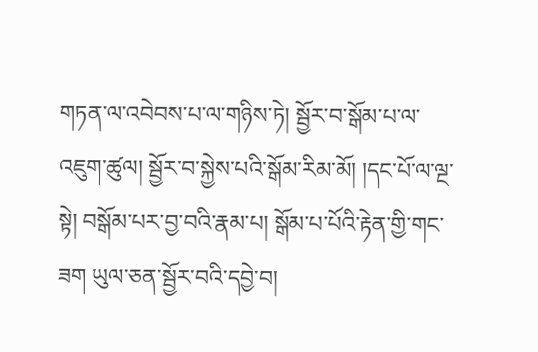གཏན་ལ་འབེབས་པ་ལ་གཉིས་ཏེ། སྦྱོར་བ་སྒོམ་པ་ལ་འཇུག་ཚུལ། སྦྱོར་བ་སྐྱེས་པའི་སྒོམ་རིམ་མོ། །དང་པོ་ལ་ལྔ་སྟེ། བསྒོམ་པར་བྱ་བའི་རྣམ་པ། སྒོམ་པ་པོའི་རྟེན་གྱི་གང་ཟག ཡུལ་ཅན་སྦྱོར་བའི་དབྱེ་བ།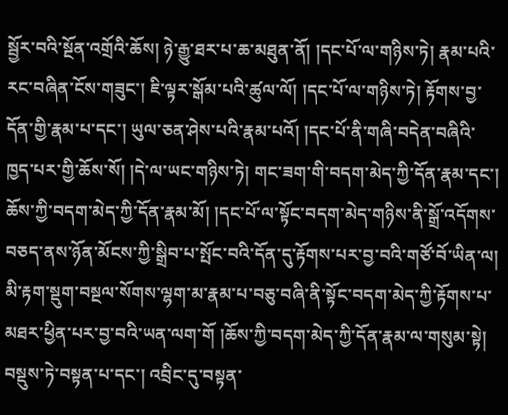སྦྱོར་བའི་སྔོན་འགྲོའི་ཆོས། ཉེ་རྒྱུ་ཐར་པ་ཆ་མཐུན་ནོ། །དང་པོ་ལ་གཉིས་ཏེ། རྣམ་པའི་རང་བཞིན་ངོས་གཟུང་། ཇི་ལྟར་སྒོམ་པའི་ཚུལ་ལོ། །དང་པོ་ལ་གཉིས་ཏེ། རྟོགས་བྱ་དོན་གྱི་རྣམ་པ་དང་། ཡུལ་ཅན་ཤེས་པའི་རྣམ་པའོ། །དང་པོ་ནི་གཞི་བདེན་བཞིའི་ཁྱད་པར་གྱི་ཆོས་སོ། །དེ་ལ་ཡང་གཉིས་ཏེ། གང་ཟག་གི་བདག་མེད་ཀྱི་དོན་རྣམ་དང་། ཆོས་ཀྱི་བདག་མེད་ཀྱི་དོན་རྣམ་མོ། །དང་པོ་ལ་སྟོང་བདག་མེད་གཉིས་ནི་སྒྲོ་འདོགས་བཅད་ནས་ཉོན་མོངས་ཀྱི་སྒྲིབ་པ་སྤོང་བའི་དོན་དུ་རྟོགས་པར་བྱ་བའི་གཙོ་བོ་ཡིན་ལ། མི་རྟག་སྡུག་བསྔལ་སོགས་ལྷག་མ་རྣམ་པ་བཅུ་བཞི་ནི་སྟོང་བདག་མེད་ཀྱི་རྟོགས་པ་མཐར་ཕྱིན་པར་བྱ་བའི་ཡན་ལག་གོ །ཆོས་ཀྱི་བདག་མེད་ཀྱི་དོན་རྣམ་ལ་གསུམ་སྟེ། བསྡུས་ཏེ་བསྟན་པ་དང་། འབྲིང་དུ་བསྟན་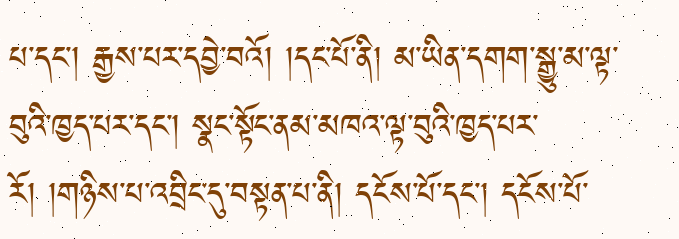པ་དང་། རྒྱས་པར་དབྱེ་བའོ། །དང་པོ་ནི། མ་ཡིན་དགག་སྒྱུ་མ་ལྟ་བུའི་ཁྱད་པར་དང་། སྣང་སྟོང་ནམ་མཁའ་ལྟ་བུའི་ཁྱད་པར་རོ། །གཉིས་པ་འབྲིང་དུ་བསྟན་པ་ནི། དངོས་པོ་དང་། དངོས་པོ་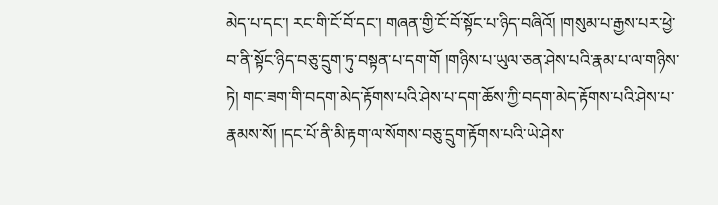མེད་པ་དང་། རང་གི་ངོ་བོ་དང་། གཞན་གྱི་ངོ་བོ་སྟོང་པ་ཉིད་བཞིའོ། །གསུམ་པ་རྒྱས་པར་ཕྱེ་བ་ནི་སྟོང་ཉིད་བཅུ་དྲུག་ཏུ་བསྟན་པ་དག་གོ །གཉིས་པ་ཡུལ་ཅན་ཤེས་པའི་རྣམ་པ་ལ་གཉིས་ཏེ། གང་ཟག་གི་བདག་མེད་རྟོགས་པའི་ཤེས་པ་དག་ཆོས་ཀྱི་བདག་མེད་རྟོགས་པའི་ཤེས་པ་རྣམས་སོ། །དང་པོ་ནི་མི་རྟག་ལ་སོགས་བཅུ་དྲུག་རྟོགས་པའི་ཡེ་ཤེས་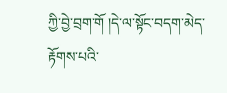ཀྱི་བྱེ་བྲག་གོ །དེ་ལ་སྟོང་བདག་མེད་རྟོགས་པའི་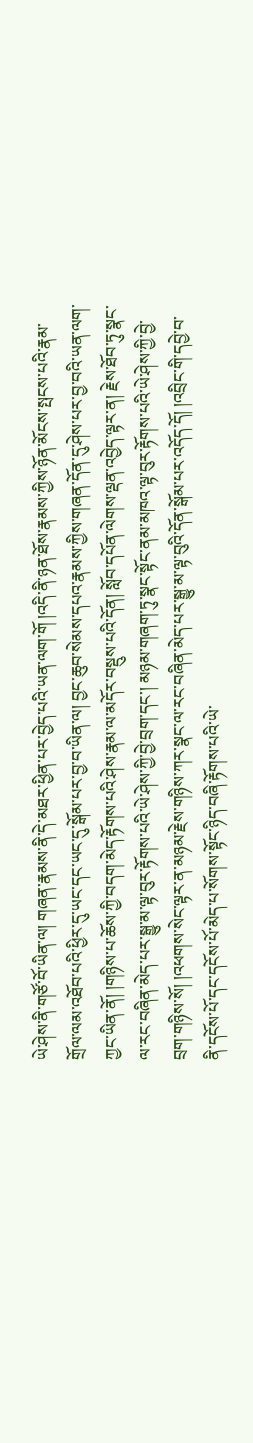ཡེ་ཤེས་ནི་གཙོ་བོ་ཡིན་ལ། གཞན་རྣམས་ནི་དེ་མཐར་ཕྱིན་པར་བྱེད་པའི་ཡན་ལག་གོ །འདི་ནི་ཉན་ཐོས་རྣམས་ཀྱིས་ཉོན་མོངས་སྤངས་པའི་རྣམ་གྲོལ་ལམ་འཐོབ་པའི་ཕྱིར་དུ་ཡང་དང་ཡང་དུ་སྒོམ་པར་བྱ་བ་ཡིན་ལ། བྱང་ཆུབ་སེམས་དཔའ་རྣམས་ཀྱིས་གཞན་དོན་དུ་ཤེས་པར་བྱ་བའི་ཡན་ལག་ཀྱང་ཡིན་ནོ། །གཉིས་པ་ཆོས་ཀྱི་བདག་མེད་རྟོགས་པའི་ཤེས་རྣམ་ལ་མདོར་བསྡུས་པའི་དོན། སློབ་དཔོན་ལེགས་ལྡན་འབྱེད་ལྟར་ན། རྗེས་ཐོབ་ཏུ་སྣང་ལ་རང་བཞིན་མེད་པར་སྒྱུ་མ་ལྟ་བུར་རྟོགས་པའི་ཡེ་ཤེས་ཀྱི་བྱེ་བྲག་དང་། མཉམ་གཞག་ཏུ་སྣང་སྟོང་ནམ་མཁའ་ལྟ་བུར་རྟོགས་པའི་ཡེ་ཤེས་ཀྱི་བྱེ་བྲག་གཉིས་སོ། །འཕགས་སེང་ལྟར་ན་མཉམ་རྗེས་གཉིས་ཀར་སྣང་ལ་རང་བཞིན་མེད་པར་སྒྱུ་མ་ལྟ་བུའི་དོན་སྒོམ་པར་འདོད་དོ། །འབྲིང་གི་དབྱེ་བ་ནི་དངོས་པོ་དང་དངོས་པོ་མེད་པ་སོགས་སྟོང་ཉིད་བཞི་རྟོགས་པའི་ཡེ་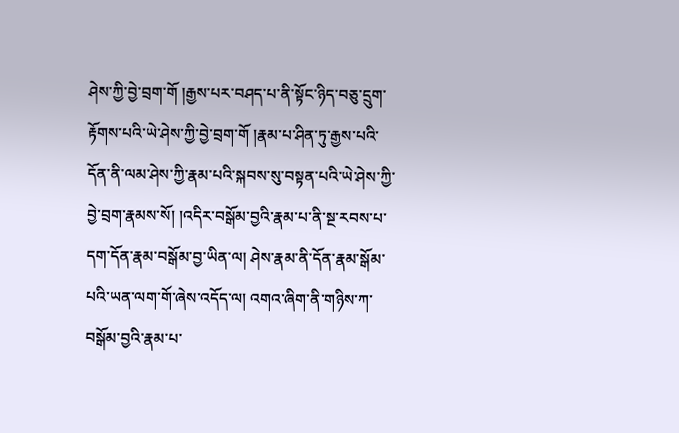ཤེས་ཀྱི་བྱེ་བྲག་གོ །རྒྱས་པར་བཤད་པ་ནི་སྟོང་ཉིད་བཅུ་དྲུག་རྟོགས་པའི་ཡེ་ཤེས་ཀྱི་བྱེ་བྲག་གོ །རྣམ་པ་ཤིན་ཏུ་རྒྱས་པའི་དོན་ནི་ལམ་ཤེས་ཀྱི་རྣམ་པའི་སྐབས་སུ་བསྟན་པའི་ཡེ་ཤེས་ཀྱི་བྱེ་བྲག་རྣམས་སོ། །འདིར་བསྒོམ་བྱའི་རྣམ་པ་ནི་སྔ་རབས་པ་དག་དོན་རྣམ་བསྒོམ་བྱ་ཡིན་ལ། ཤེས་རྣམ་ནི་དོན་རྣམ་སྒོམ་པའི་ཡན་ལག་གོ་ཞེས་འདོད་ལ། འགའ་ཞིག་ནི་གཉིས་ཀ་བསྒོམ་བྱའི་རྣམ་པ་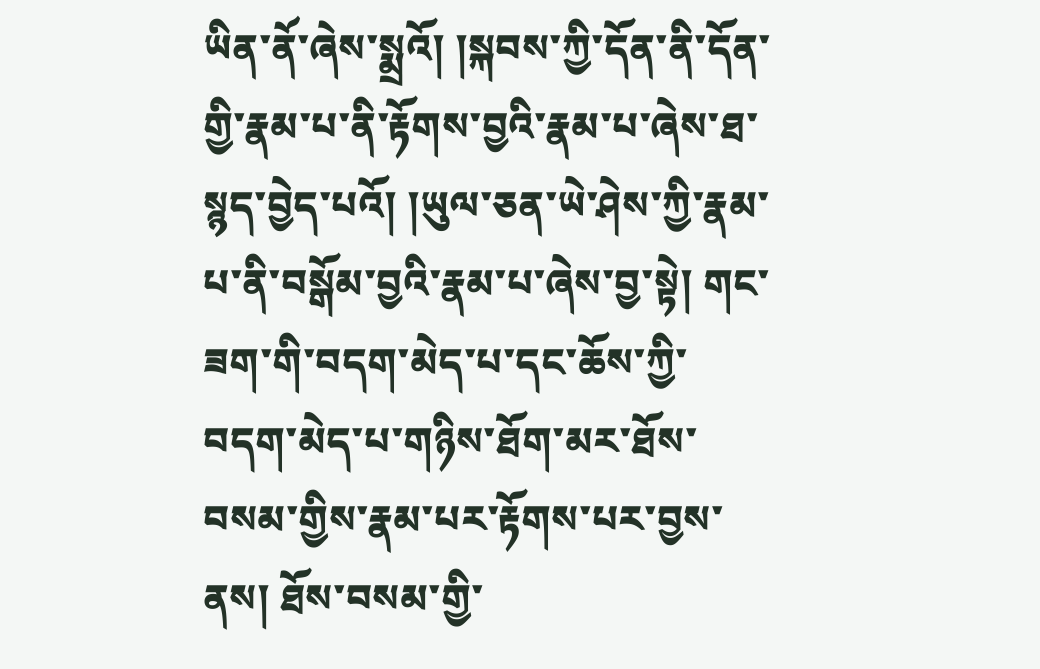ཡིན་ནོ་ཞེས་སྨྲའོ། །སྐབས་ཀྱི་དོན་ནི་དོན་གྱི་རྣམ་པ་ནི་རྟོགས་བྱའི་རྣམ་པ་ཞེས་ཐ་སྙད་བྱེད་པའོ། །ཡུལ་ཅན་ཡེ་ཤེས་ཀྱི་རྣམ་པ་ནི་བསྒོམ་བྱའི་རྣམ་པ་ཞེས་བྱ་སྟེ། གང་ཟག་གི་བདག་མེད་པ་དང་ཆོས་ཀྱི་བདག་མེད་པ་གཉིས་ཐོག་མར་ཐོས་བསམ་གྱིས་རྣམ་པར་རྟོགས་པར་བྱས་ནས། ཐོས་བསམ་གྱི་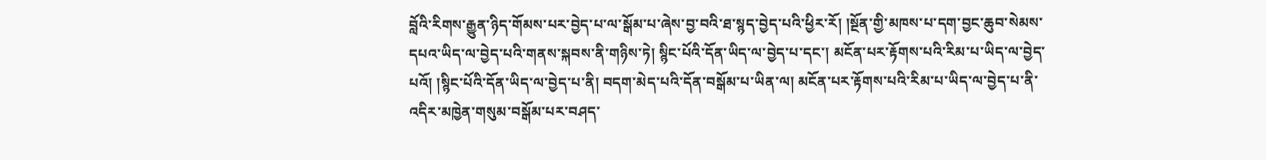བློའི་རིགས་རྒྱུན་ཉིད་གོམས་པར་བྱེད་པ་ལ་སྒོམ་པ་ཞེས་བྱ་བའི་ཐ་སྙད་བྱེད་པའི་ཕྱིར་རོ། །སྔོན་གྱི་མཁས་པ་དག་བྱང་ཆུབ་སེམས་དཔའ་ཡིད་ལ་བྱེད་པའི་གནས་སྐབས་ནི་གཉིས་ཏེ། སྙིང་པོའི་དོན་ཡིད་ལ་བྱེད་པ་དང་། མངོན་པར་རྟོགས་པའི་རིམ་པ་ཡིད་ལ་བྱེད་པའོ། །སྙིང་པོའི་དོན་ཡིད་ལ་བྱེད་པ་ནི། བདག་མེད་པའི་དོན་བསྒོམ་པ་ཡིན་ལ། མངོན་པར་རྟོགས་པའི་རིམ་པ་ཡིད་ལ་བྱེད་པ་ནི་འདིར་མཁྱེན་གསུམ་བསྒོམ་པར་བཤད་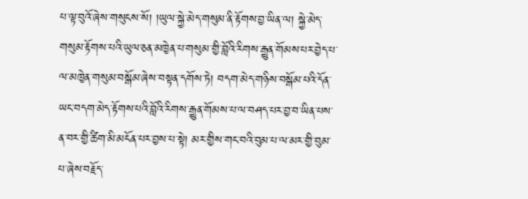པ་ལྟ་བུའོ་ཞེས་གསུངས་སོ། །ཡུལ་སྐྱེ་མེད་གསུམ་ནི་རྟོགས་བྱ་ཡིན་ལ། སྐྱེ་མེད་གསུམ་རྟོགས་པའི་ཡུལ་ཅན་མཁྱེན་པ་གསུམ་གྱི་བློའི་རིགས་རྒྱུན་གོམས་པར་བྱེད་པ་ལ་མཁྱེན་གསུམ་བསྒོམ་ཞེས་བསྟན་དགོས་ཏེ། བདག་མེད་གཉིས་བསྒོམ་པའི་དོན་ཡང་བདག་མེད་རྟོགས་པའི་བློའི་རིགས་རྒྱུན་གོམས་པ་ལ་བཤད་པར་བྱ་བ་ཡིན་པས་ན་བར་གྱི་ཚིག་མི་མངོན་པར་བྱས་པ་སྟེ། མར་གྱིས་གང་བའི་བུམ་པ་ལ་མར་གྱི་བུམ་པ་ཞེས་བརྗོད་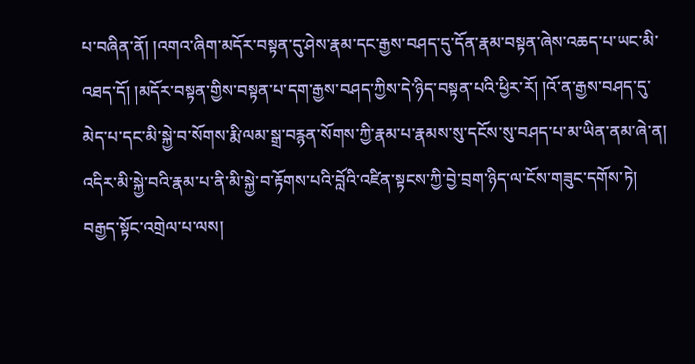པ་བཞིན་ནོ། །འགའ་ཞིག་མདོར་བསྟན་དུ་ཤེས་རྣམ་དང་རྒྱས་བཤད་དུ་དོན་རྣམ་བསྟན་ཞེས་འཆད་པ་ཡང་མི་འཐད་དོ། །མདོར་བསྟན་གྱིས་བསྟན་པ་དག་རྒྱས་བཤད་ཀྱིས་དེ་ཉིད་བསྟན་པའི་ཕྱིར་རོ། །འོ་ན་རྒྱས་བཤད་དུ་མེད་པ་དང་མི་སྐྱེ་བ་སོགས་རྨི་ལམ་སྒྲ་བརྙན་སོགས་ཀྱི་རྣམ་པ་རྣམས་སུ་དངོས་སུ་བཤད་པ་མ་ཡིན་ནམ་ཞེ་ན། འདིར་མི་སྐྱེ་བའི་རྣམ་པ་ནི་མི་སྐྱེ་བ་རྟོགས་པའི་བློའི་འཛིན་སྟངས་ཀྱི་བྱེ་བྲག་ཉིད་ལ་ངོས་གཟུང་དགོས་ཏེ། བརྒྱད་སྟོང་འགྲེལ་པ་ལས།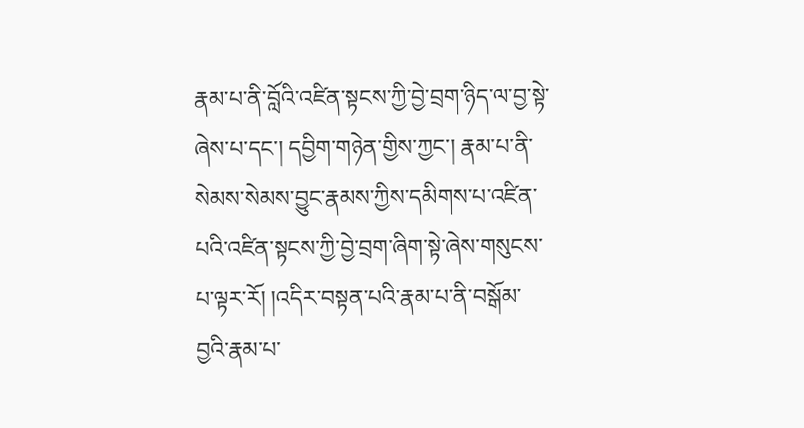རྣམ་པ་ནི་བློའི་འཛིན་སྟངས་ཀྱི་བྱེ་བྲག་ཉིད་ལ་བྱ་སྟེ་ཞེས་པ་དང་། དབྱིག་གཉེན་གྱིས་ཀྱང་། རྣམ་པ་ནི་སེམས་སེམས་བྱུང་རྣམས་ཀྱིས་དམིགས་པ་འཛིན་པའི་འཛིན་སྟངས་ཀྱི་བྱེ་བྲག་ཞིག་སྟེ་ཞེས་གསུངས་པ་ལྟར་རོ། །འདིར་བསྟན་པའི་རྣམ་པ་ནི་བསྒོམ་བྱའི་རྣམ་པ་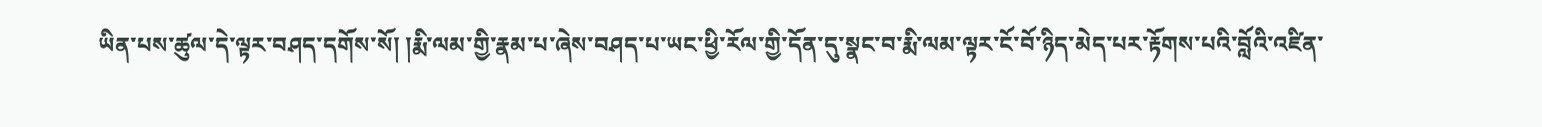ཡིན་པས་ཚུལ་དེ་ལྟར་བཤད་དགོས་སོ། །རྨི་ལམ་གྱི་རྣམ་པ་ཞེས་བཤད་པ་ཡང་ཕྱི་རོལ་གྱི་དོན་དུ་སྣང་བ་རྨི་ལམ་ལྟར་ངོ་བོ་ཉིད་མེད་པར་རྟོགས་པའི་བློའི་འཛིན་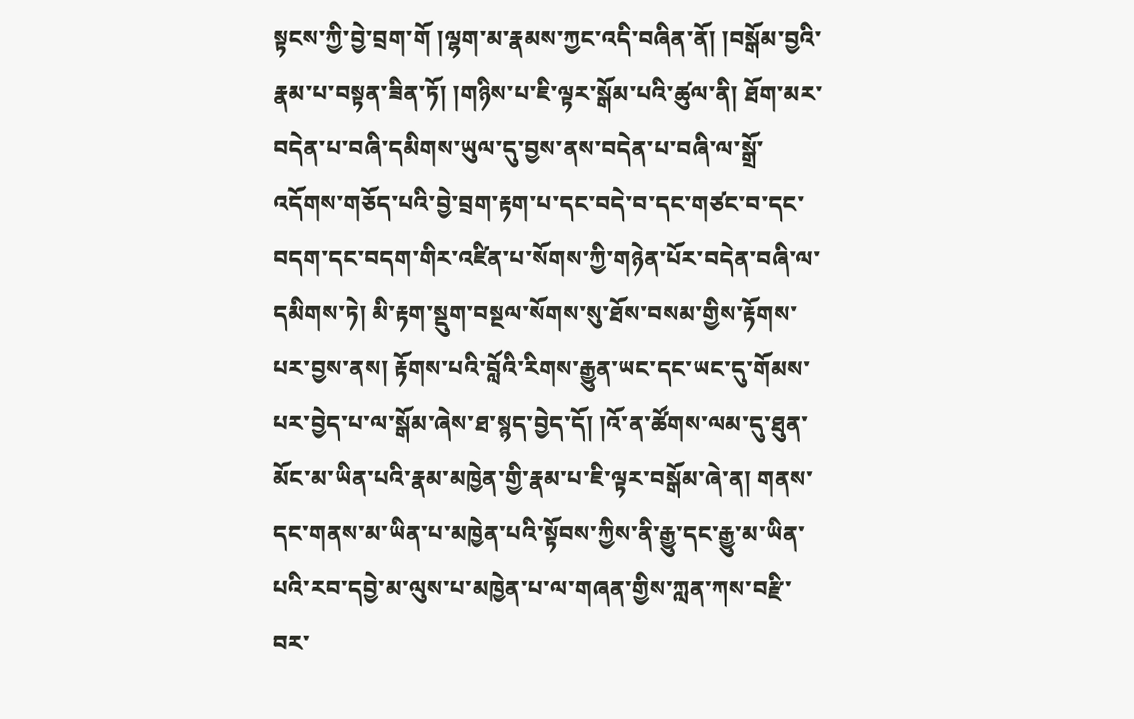སྟངས་ཀྱི་བྱེ་བྲག་གོ །ལྷག་མ་རྣམས་ཀྱང་འདི་བཞིན་ནོ། །བསྒོམ་བྱའི་རྣམ་པ་བསྟན་ཟིན་ཏོ། །གཉིས་པ་ཇི་ལྟར་སྒོམ་པའི་ཚུལ་ནི། ཐོག་མར་བདེན་པ་བཞི་དམིགས་ཡུལ་དུ་བྱས་ནས་བདེན་པ་བཞི་ལ་སྒྲོ་འདོགས་གཅོད་པའི་བྱེ་བྲག་རྟག་པ་དང་བདེ་བ་དང་གཙང་བ་དང་བདག་དང་བདག་གིར་འཛིན་པ་སོགས་ཀྱི་གཉེན་པོར་བདེན་བཞི་ལ་དམིགས་ཏེ། མི་རྟག་སྡུག་བསྔལ་སོགས་སུ་ཐོས་བསམ་གྱིས་རྟོགས་པར་བྱས་ནས། རྟོགས་པའི་བློའི་རིགས་རྒྱུན་ཡང་དང་ཡང་དུ་གོམས་པར་བྱེད་པ་ལ་སྒོམ་ཞེས་ཐ་སྙད་བྱེད་དོ། །འོ་ན་ཚོགས་ལམ་དུ་ཐུན་མོང་མ་ཡིན་པའི་རྣམ་མཁྱེན་གྱི་རྣམ་པ་ཇི་ལྟར་བསྒོམ་ཞེ་ན། གནས་དང་གནས་མ་ཡིན་པ་མཁྱེན་པའི་སྟོབས་ཀྱིས་ནི་རྒྱུ་དང་རྒྱུ་མ་ཡིན་པའི་རབ་དབྱེ་མ་ལུས་པ་མཁྱེན་པ་ལ་གཞན་གྱིས་ཀླན་ཀས་བརྫི་བར་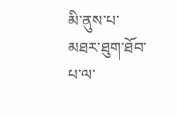མི་ནུས་པ་མཐར་ཐུག་ཐོབ་པ་ལ་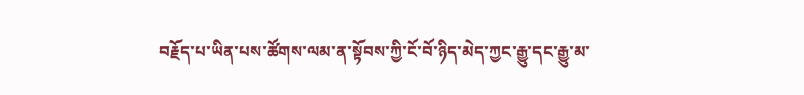བརྗོད་པ་ཡིན་པས་ཚོགས་ལམ་ན་སྟོབས་ཀྱི་ངོ་བོ་ཉིད་མེད་ཀྱང་རྒྱུ་དང་རྒྱུ་མ་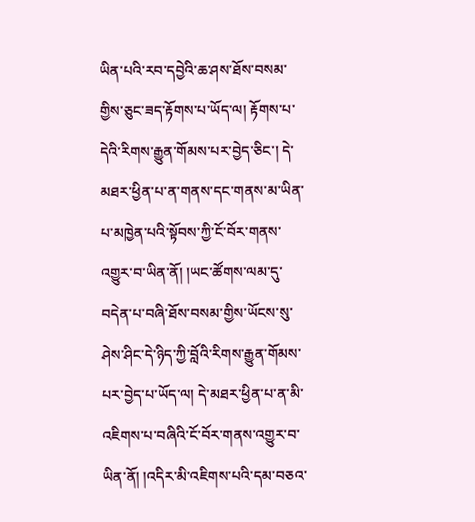ཡིན་པའི་རབ་དབྱེའི་ཆ་ཤས་ཐོས་བསམ་གྱིས་ཅུང་ཟད་རྟོགས་པ་ཡོད་ལ། རྟོགས་པ་དེའི་རིགས་རྒྱུན་གོམས་པར་བྱེད་ཅིང་། དེ་མཐར་ཕྱིན་པ་ན་གནས་དང་གནས་མ་ཡིན་པ་མཁྱེན་པའི་སྟོབས་ཀྱི་ངོ་བོར་གནས་འགྱུར་བ་ཡིན་ནོ། །ཡང་ཚོགས་ལམ་དུ་བདེན་པ་བཞི་ཐོས་བསམ་གྱིས་ཡོངས་སུ་ཤེས་ཤིང་དེ་ཉིད་ཀྱི་བློའི་རིགས་རྒྱུན་གོམས་པར་བྱེད་པ་ཡོད་ལ། དེ་མཐར་ཕྱིན་པ་ན་མི་འཇིགས་པ་བཞིའི་ངོ་བོར་གནས་འགྱུར་བ་ཡིན་ནོ། །འདིར་མི་འཇིགས་པའི་དམ་བཅའ་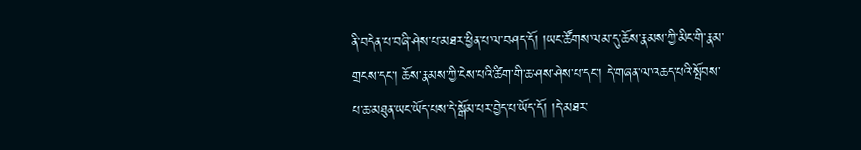ནི་བདེན་པ་བཞི་ཤེས་པ་མཐར་ཕྱིན་པ་ལ་བཤད་དོ། །ཡང་ཚོགས་ལམ་དུ་ཆོས་རྣམས་ཀྱི་མིང་གི་རྣམ་གྲངས་དང་། ཆོས་རྣམས་ཀྱི་ངེས་པའི་ཚིག་གི་ཆ་ཤས་ཤེས་པ་དང་། དེ་གཞན་ལ་འཆད་པའི་སྤོབས་པ་ཆ་མཐུན་ཡང་ཡོད་པས་དེ་སྒོམ་པར་བྱེད་པ་ཡོད་དོ། །དེ་མཐར་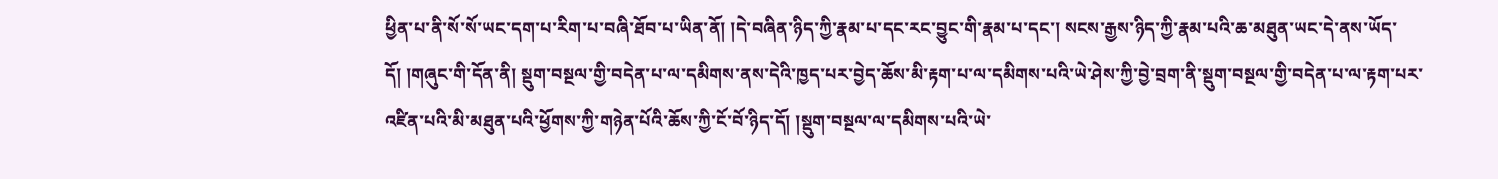ཕྱིན་པ་ནི་སོ་སོ་ཡང་དག་པ་རིག་པ་བཞི་ཐོབ་པ་ཡིན་ནོ། །དེ་བཞིན་ཉིད་ཀྱི་རྣམ་པ་དང་རང་བྱུང་གི་རྣམ་པ་དང་། སངས་རྒྱས་ཉིད་ཀྱི་རྣམ་པའི་ཆ་མཐུན་ཡང་དེ་ནས་ཡོད་དོ། །གཞུང་གི་དོན་ནི། སྡུག་བསྔལ་གྱི་བདེན་པ་ལ་དམིགས་ནས་དེའི་ཁྱད་པར་བྱེད་ཆོས་མི་རྟག་པ་ལ་དམིགས་པའི་ཡེ་ཤེས་ཀྱི་བྱེ་བྲག་ནི་སྡུག་བསྔལ་གྱི་བདེན་པ་ལ་རྟག་པར་འཛིན་པའི་མི་མཐུན་པའི་ཕྱོགས་ཀྱི་གཉེན་པོའི་ཆོས་ཀྱི་ངོ་བོ་ཉིད་དོ། །སྡུག་བསྔལ་ལ་དམིགས་པའི་ཡེ་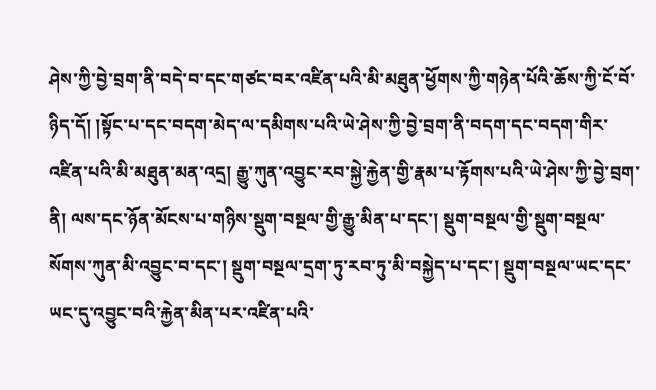ཤེས་ཀྱི་བྱེ་བྲག་ནི་བདེ་བ་དང་གཙང་བར་འཛིན་པའི་མི་མཐུན་ཕྱོགས་ཀྱི་གཉེན་པོའི་ཆོས་ཀྱི་ངོ་བོ་ཉིད་དོ། །སྟོང་པ་དང་བདག་མེད་ལ་དམིགས་པའི་ཡེ་ཤེས་ཀྱི་བྱེ་བྲག་ནི་བདག་དང་བདག་གིར་འཛིན་པའི་མི་མཐུན་མན་འདྲ། རྒྱུ་ཀུན་འབྱུང་རབ་སྐྱེ་རྐྱེན་གྱི་རྣམ་པ་རྟོགས་པའི་ཡེ་ཤེས་ཀྱི་བྱེ་བྲག་ནི། ལས་དང་ཉོན་མོངས་པ་གཉིས་སྡུག་བསྔལ་གྱི་རྒྱུ་མིན་པ་དང་། སྡུག་བསྔལ་གྱི་སྡུག་བསྔལ་སོགས་ཀུན་མི་འབྱུང་བ་དང་། སྡུག་བསྔལ་དྲག་ཏུ་རབ་ཏུ་མི་བསྐྱེད་པ་དང་། སྡུག་བསྔལ་ཡང་དང་ཡང་དུ་འབྱུང་བའི་རྐྱེན་མིན་པར་འཛིན་པའི་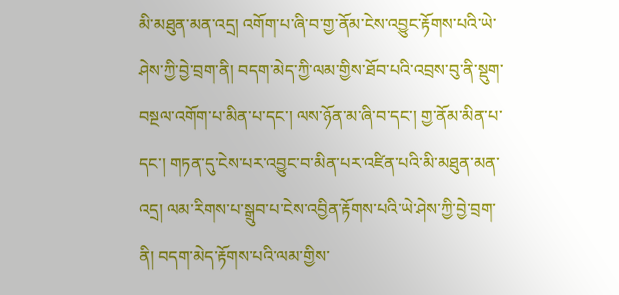མི་མཐུན་མན་འདྲ། འགོག་པ་ཞི་བ་གྱ་ནོམ་ངེས་འབྱུང་རྟོགས་པའི་ཡེ་ཤེས་ཀྱི་བྱེ་བྲག་ནི། བདག་མེད་ཀྱི་ལམ་གྱིས་ཐོབ་པའི་འབྲས་བུ་ནི་སྡུག་བསྔལ་འགོག་པ་མིན་པ་དང་། ལས་ཉོན་མ་ཞི་བ་དང་། གྱ་ནོམ་མིན་པ་དང་། གཏན་དུ་ངེས་པར་འབྱུང་བ་མིན་པར་འཛིན་པའི་མི་མཐུན་མན་འདྲ། ལམ་རིགས་པ་སྒྲུབ་པ་ངེས་འབྱིན་རྟོགས་པའི་ཡེ་ཤེས་ཀྱི་བྱེ་བྲག་ནི། བདག་མེད་རྟོགས་པའི་ལམ་གྱིས་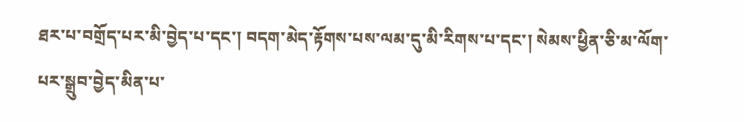ཐར་པ་བགྲོད་པར་མི་བྱེད་པ་དང་། བདག་མེད་རྟོགས་པས་ལམ་དུ་མི་རིགས་པ་དང་། སེམས་ཕྱིན་ཅི་མ་ལོག་པར་སྒྲུབ་བྱེད་མིན་པ་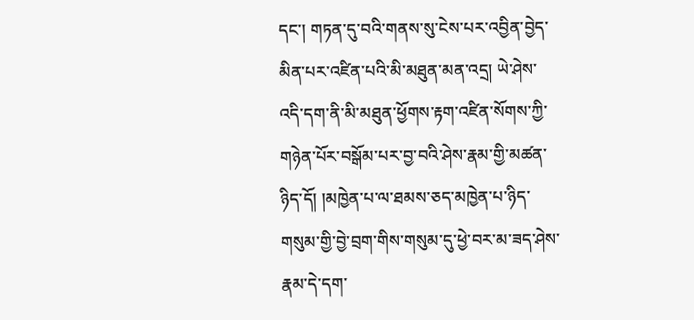དང་། གཏན་དུ་བའི་གནས་སུ་ངེས་པར་འབྱིན་བྱེད་མིན་པར་འཛིན་པའི་མི་མཐུན་མན་འདྲ། ཡེ་ཤེས་འདི་དག་ནི་མི་མཐུན་ཕྱོགས་རྟག་འཛིན་སོགས་ཀྱི་གཉེན་པོར་བསྒོམ་པར་བྱ་བའི་ཤེས་རྣམ་གྱི་མཚན་ཉིད་དོ། །མཁྱེན་པ་ལ་ཐམས་ཅད་མཁྱེན་པ་ཉིད་གསུམ་གྱི་བྱེ་བྲག་གིས་གསུམ་དུ་ཕྱེ་བར་མ་ཟད་ཤེས་རྣམ་དེ་དག་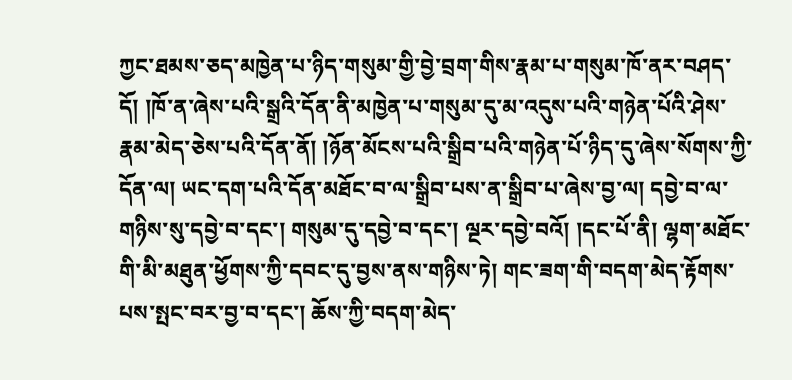ཀྱང་ཐམས་ཅད་མཁྱེན་པ་ཉིད་གསུམ་གྱི་བྱེ་བྲག་གིས་རྣམ་པ་གསུམ་ཁོ་ནར་བཤད་དོ། །ཁོ་ན་ཞེས་པའི་སྒྲའི་དོན་ནི་མཁྱེན་པ་གསུམ་དུ་མ་འདུས་པའི་གཉེན་པོའི་ཤེས་རྣམ་མེད་ཅེས་པའི་དོན་ནོ། །ཉོན་མོངས་པའི་སྒྲིབ་པའི་གཉེན་པོ་ཉིད་དུ་ཞེས་སོགས་ཀྱི་དོན་ལ། ཡང་དག་པའི་དོན་མཐོང་བ་ལ་སྒྲིབ་པས་ན་སྒྲིབ་པ་ཞེས་བྱ་ལ། དབྱེ་བ་ལ་གཉིས་སུ་དབྱེ་བ་དང་། གསུམ་དུ་དབྱེ་བ་དང་། ལྔར་དབྱེ་བའོ། །དང་པོ་ནི། ལྷག་མཐོང་གི་མི་མཐུན་ཕྱོགས་ཀྱི་དབང་དུ་བྱས་ནས་གཉིས་ཏེ། གང་ཟག་གི་བདག་མེད་རྟོགས་པས་སྤང་བར་བྱ་བ་དང་། ཆོས་ཀྱི་བདག་མེད་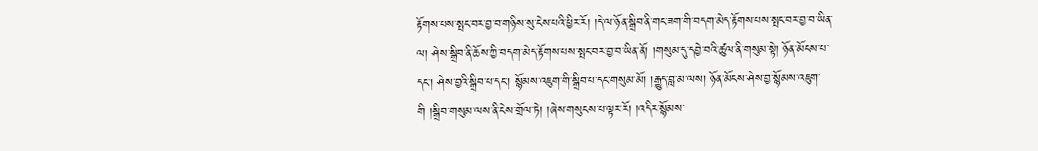རྟོགས་པས་སྤང་བར་བྱ་བ་གཉིས་སུ་ངེས་པའི་ཕྱིར་རོ། །དེ་ལ་ཉོན་སྒྲིབ་ནི་གང་ཟག་གི་བདག་མེད་རྟོགས་པས་སྤང་བར་བྱ་བ་ཡིན་ལ། ཤེས་སྒྲིབ་ནི་ཆོས་ཀྱི་བདག་མེད་རྟོགས་པས་སྤང་བར་བྱ་བ་ཡིན་ནོ། །གསུམ་དུ་དབྱེ་བའི་ཚུལ་ནི་གསུམ་སྟེ། ཉོན་མོངས་པ་དང་། ཤེས་བྱའི་སྒྲིབ་པ་དང་། སྙོམས་འཇུག་གི་སྒྲིབ་པ་དང་གསུམ་མོ། །རྒྱུད་བླ་མ་ལས། ཉོན་མོངས་ཤེས་བྱ་སྙོམས་འཇུག་གི །སྒྲིབ་གསུམ་ལས་ནི་ངེས་གྲོལ་ཏེ། །ཞེས་གསུངས་པ་ལྟར་རོ། །འདིར་སྙོམས་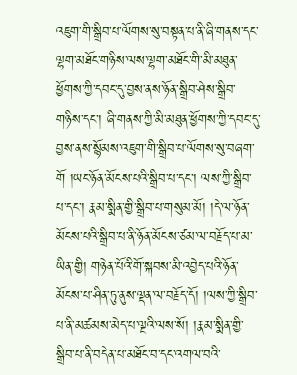འཇུག་གི་སྒྲིབ་པ་ལོགས་སུ་བསྟན་པ་ནི་ཞི་གནས་དང་ལྷག་མཐོང་གཉིས་ལས་ལྷག་མཐོང་གི་མི་མཐུན་ཕྱོགས་ཀྱི་དབང་དུ་བྱས་ནས་ཉོན་སྒྲིབ་ཤེས་སྒྲིབ་གཉིས་དང་། ཞི་གནས་ཀྱི་མི་མཐུན་ཕྱོགས་ཀྱི་དབང་དུ་བྱས་ནས་སྙོམས་འཇུག་གི་སྒྲིབ་པ་ལོགས་སུ་བཞག་གོ །ཡང་ཉོན་མོངས་པའི་སྒྲིབ་པ་དང་། ལས་ཀྱི་སྒྲིབ་པ་དང་། རྣམ་སྨིན་གྱི་སྒྲིབ་པ་གསུམ་མོ། །དེ་ལ་ཉོན་མོངས་པའི་སྒྲིབ་པ་ནི་ཉོན་མོངས་ཙམ་ལ་བརྗོད་པ་མ་ཡིན་གྱི། གཉེན་པོའི་གོ་སྐབས་མི་འབྱེད་པའི་ཉོན་མོངས་པ་ཤིན་ཏུ་ནུས་ལྡན་ལ་བརྗོད་དོ། །ལས་ཀྱི་སྒྲིབ་པ་ནི་མཚམས་མེད་པ་ལྔའི་ལས་སོ། །རྣམ་སྨིན་གྱི་སྒྲིབ་པ་ནི་བདེན་པ་མཐོང་བ་དང་འགལ་བའི་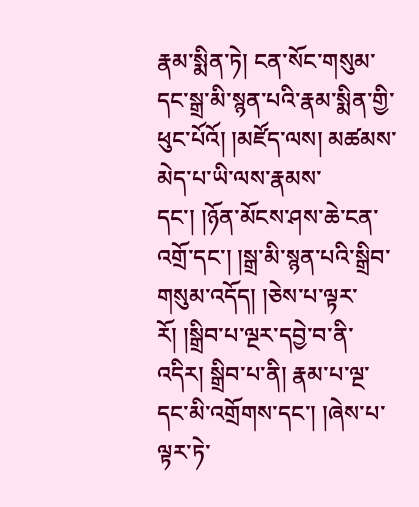རྣམ་སྨིན་ཏེ། ངན་སོང་གསུམ་དང་སྒྲ་མི་སྙན་པའི་རྣམ་སྨིན་གྱི་ཕུང་པོའོ། །མཛོད་ལས། མཚམས་མེད་པ་ཡི་ལས་རྣམས་དང་། །ཉོན་མོངས་ཤས་ཆེ་ངན་འགྲོ་དང་། །སྒྲ་མི་སྙན་པའི་སྒྲིབ་གསུམ་འདོད། །ཅེས་པ་ལྟར་རོ། །སྒྲིབ་པ་ལྔར་དབྱེ་བ་ནི་འདིར། སྒྲིབ་པ་ནི། རྣམ་པ་ལྔ་དང་མི་འགྲོགས་དང་། །ཞེས་པ་ལྟར་ཏེ་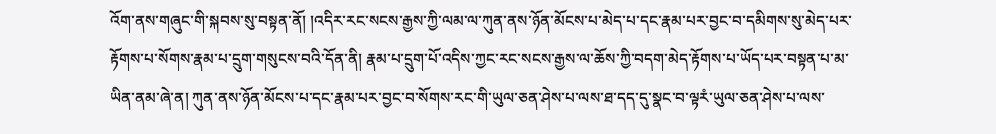འོག་ནས་གཞུང་གི་སྐབས་སུ་བསྟན་ནོ། །འདིར་རང་སངས་རྒྱས་ཀྱི་ལམ་ལ་ཀུན་ནས་ཉོན་མོངས་པ་མེད་པ་དང་རྣམ་པར་བྱང་བ་དམིགས་སུ་མེད་པར་རྟོགས་པ་སོགས་རྣམ་པ་དྲུག་གསུངས་བའི་དོན་ནི། རྣམ་པ་དྲུག་པོ་འདིས་ཀྱང་རང་སངས་རྒྱས་ལ་ཆོས་ཀྱི་བདག་མེད་རྟོགས་པ་ཡོད་པར་བསྟན་པ་མ་ཡིན་ནམ་ཞེ་ན། ཀུན་ནས་ཉོན་མོངས་པ་དང་རྣམ་པར་བྱང་བ་སོགས་རང་གི་ཡུལ་ཅན་ཤེས་པ་ལས་ཐ་དད་དུ་སྣང་བ་ལྟརཾ་ཡུལ་ཅན་ཤེས་པ་ལས་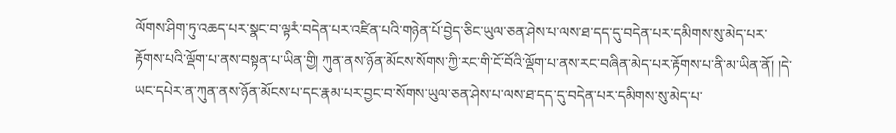ལོགས་ཤིག་ཏུ་འཆད་པར་སྣང་བ་ལྟརཾ་བདེན་པར་འཛིན་པའི་གཉེན་པོ་བྱེད་ཅིང་ཡུལ་ཅན་ཤེས་པ་ལས་ཐ་དད་དུ་བདེན་པར་དམིགས་སུ་མེད་པར་རྟོགས་པའི་ལྡོག་པ་ནས་བསྟན་པ་ཡིན་གྱི། ཀུན་ནས་ཉོན་མོངས་སོགས་ཀྱི་རང་གི་ངོ་བོའི་ལྡོག་པ་ནས་རང་བཞིན་མེད་པར་རྟོགས་པ་ནི་མ་ཡིན་ནོ། །དེ་ཡང་དཔེར་ན་ཀུན་ནས་ཉོན་མོངས་པ་དང་རྣམ་པར་བྱང་བ་སོགས་ཡུལ་ཅན་ཤེས་པ་ལས་ཐ་དད་དུ་བདེན་པར་དམིགས་སུ་མེད་པ་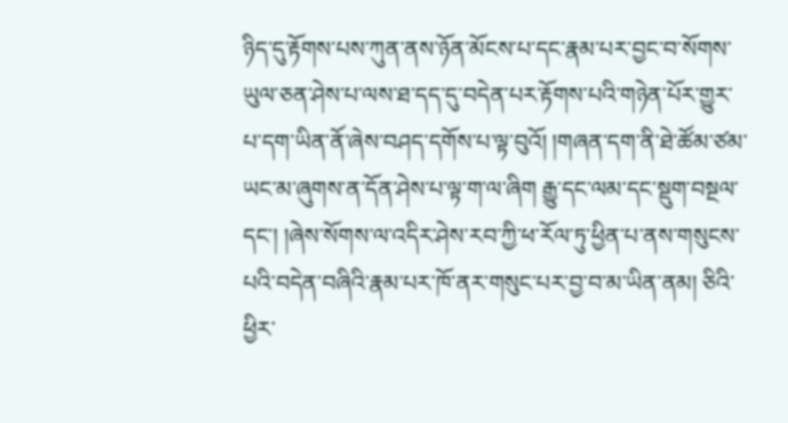ཉིད་དུ་རྟོགས་པས་ཀུན་ནས་ཉོན་མོངས་པ་དང་རྣམ་པར་བྱང་བ་སོགས་ཡུལ་ཅན་ཤེས་པ་ལས་ཐ་དད་དུ་བདེན་པར་རྟོགས་པའི་གཉེན་པོར་གྱུར་པ་དག་ཡིན་ནོ་ཞེས་བཤད་དགོས་པ་ལྟ་བུའོ། །གཞན་དག་ནི་ཐེ་ཚོམ་ཙམ་ཡང་མ་ཞུགས་ན་དོན་ཤེས་པ་ལྟ་ག་ལ་ཞིག རྒྱུ་དང་ལམ་དང་སྡུག་བསྔལ་དང་། །ཞེས་སོགས་ལ་འདིར་ཤེས་རབ་ཀྱི་ཕ་རོལ་ཏུ་ཕྱིན་པ་ནས་གསུངས་པའི་བདེན་བཞིའི་རྣམ་པར་ཁོ་ནར་གསུང་པར་བྱ་བ་མ་ཡིན་ནམ། ཅིའི་ཕྱིར་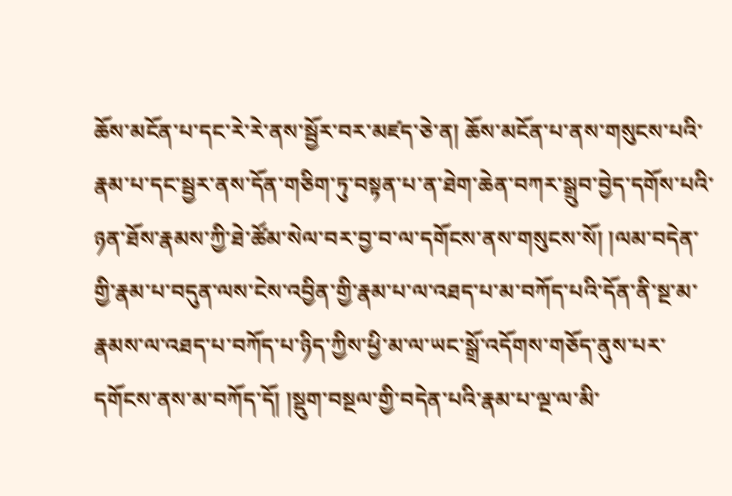ཆོས་མངོན་པ་དང་རེ་རེ་ནས་སྦྱོར་བར་མཛད་ཅེ་ན། ཆོས་མངོན་པ་ནས་གསུངས་པའི་རྣམ་པ་དང་སྦྱར་ནས་དོན་གཅིག་ཏུ་བསྟན་པ་ན་ཐེག་ཆེན་བཀར་སྒྲུབ་བྱེད་དགོས་པའི་ཉན་ཐོས་རྣམས་ཀྱི་ཐེ་ཚོམ་སེལ་བར་བྱ་བ་ལ་དགོངས་ནས་གསུངས་སོ། །ལམ་བདེན་གྱི་རྣམ་པ་བདུན་ལས་ངེས་འབྱིན་གྱི་རྣམ་པ་ལ་འཐད་པ་མ་བཀོད་པའི་དོན་ནི་སྔ་མ་རྣམས་ལ་འཐད་པ་བཀོད་པ་ཉིད་ཀྱིས་ཕྱི་མ་ལ་ཡང་སྒྲོ་འདོགས་གཅོད་ནུས་པར་དགོངས་ནས་མ་བཀོད་དོ། །སྡུག་བསྔལ་གྱི་བདེན་པའི་རྣམ་པ་ལྔ་ལ་མི་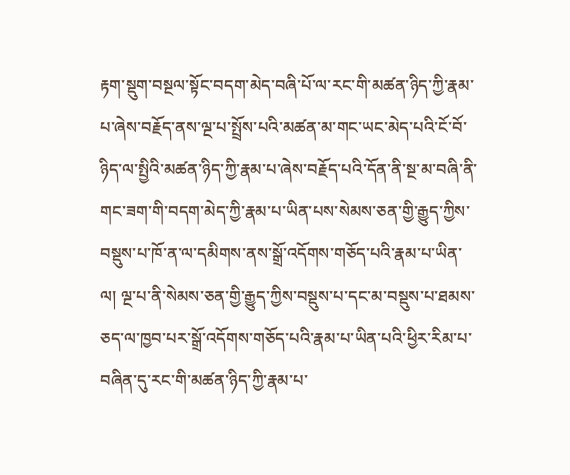རྟག་སྡུག་བསྔལ་སྟོང་བདག་མེད་བཞི་པོ་ལ་རང་གི་མཚན་ཉིད་ཀྱི་རྣམ་པ་ཞེས་བརྗོད་ནས་ལྔ་པ་སྤྲོས་པའི་མཚན་མ་གང་ཡང་མེད་པའི་ངོ་བོ་ཉིད་ལ་སྤྱིའི་མཚན་ཉིད་ཀྱི་རྣམ་པ་ཞེས་བརྗོད་པའི་དོན་ནི་སྔ་མ་བཞི་ནི་གང་ཟག་གི་བདག་མེད་ཀྱི་རྣམ་པ་ཡིན་པས་སེམས་ཅན་གྱི་རྒྱུད་ཀྱིས་བསྡུས་པ་ཁོ་ན་ལ་དམིགས་ནས་སྒྲོ་འདོགས་གཅོད་པའི་རྣམ་པ་ཡིན་ལ། ལྔ་པ་ནི་སེམས་ཅན་གྱི་རྒྱུད་ཀྱིས་བསྡུས་པ་དང་མ་བསྡུས་པ་ཐམས་ཅད་ལ་ཁྱབ་པར་སྒྲོ་འདོགས་གཅོད་པའི་རྣམ་པ་ཡིན་པའི་ཕྱིར་རིམ་པ་བཞིན་དུ་རང་གི་མཚན་ཉིད་ཀྱི་རྣམ་པ་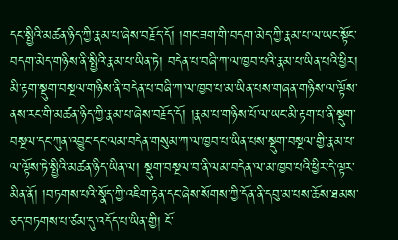དང་སྤྱིའི་མཚན་ཉིད་ཀྱི་རྣམ་པ་ཞེས་བརྗོད་དོ། །གང་ཟག་གི་བདག་མེད་ཀྱི་རྣམ་པ་ལ་ཡང་སྟོང་བདག་མེད་གཉིས་ནི་སྤྱིའི་རྣམ་པ་ཡིན་ཏེ། བདེན་པ་བཞི་ཀ་ལ་ཁྱབ་པའི་རྣམ་པ་ཡིན་པའི་ཕྱིར། མི་རྟག་སྡུག་བསྔལ་གཉིས་ནི་བདེན་པ་བཞི་ཀ་ལ་ཁྱབ་པ་མ་ཡིན་པས་གཞན་གཉིས་ལ་ལྟོས་ནས་རང་གི་མཚན་ཉིད་ཀྱི་རྣམ་པ་ཞེས་བརྗོད་དོ། །རྣམ་པ་གཉིས་པོ་ལ་ཡང་མི་རྟག་པ་ནི་སྡུག་བསྔལ་དང་ཀུན་འབྱུང་དང་ལམ་བདེན་གསུམ་ཀ་ལ་ཁྱབ་པ་ཡིན་པས་སྡུག་བསྔལ་གྱི་རྣམ་པ་ལ་ལྟོས་ཏེ་སྤྱིའི་མཚན་ཉིད་ཡིན་ལ། སྡུག་བསྔལ་བ་ནི་ལམ་བདེན་ལ་མ་ཁྱབ་པའི་ཕྱིར་དེ་ལྟར་མིན་ནོ། །བཏགས་པའི་སྣོད་ཀྱི་འཇིག་རྟེན་དང་ཞེས་སོགས་ཀྱི་དོན་ནི་དབུ་མ་པས་ཆོས་ཐམས་ཅད་བཏགས་པ་ཙམ་དུ་འདོད་པ་ཡིན་གྱི། ངོ་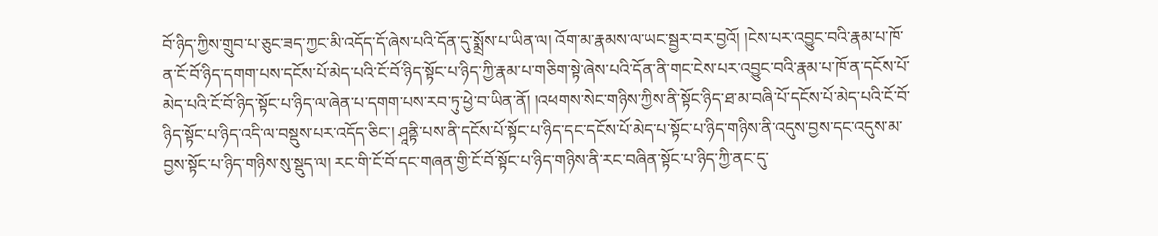བོ་ཉིད་ཀྱིས་གྲུབ་པ་ཅུང་ཟད་ཀྱང་མི་འདོད་དོ་ཞེས་པའི་དོན་དུ་སྨྲོས་པ་ཡིན་ལ། འོག་མ་རྣམས་ལ་ཡང་སྦྱར་བར་བྱའོ། །ངེས་པར་འབྱུང་བའི་རྣམ་པ་ཁོ་ན་ངོ་བོ་ཉིད་དགག་པས་དངོས་པོ་མེད་པའི་ངོ་བོ་ཉིད་སྟོང་པ་ཉིད་ཀྱི་རྣམ་པ་གཅིག་སྟེ་ཞེས་པའི་དོན་ནི་གང་ངེས་པར་འབྱུང་བའི་རྣམ་པ་ཁོ་ན་དངོས་པོ་མེད་པའི་ངོ་བོ་ཉིད་སྟོང་པ་ཉིད་ལ་ཞེན་པ་དགག་པས་རབ་ཏུ་ཕྱེ་བ་ཡིན་ནོ། །འཕགས་སེང་གཉིས་ཀྱིས་ནི་སྟོང་ཉིད་ཐ་མ་བཞི་པོ་དངོས་པོ་མེད་པའི་ངོ་བོ་ཉིད་སྟོང་པ་ཉིད་འདི་ལ་བསྡུས་པར་འདོད་ཅིང་། ཤཱནྟི་པས་ནི་དངོས་པོ་སྟོང་པ་ཉིད་དང་དངོས་པོ་མེད་པ་སྟོང་པ་ཉིད་གཉིས་ནི་འདུས་བྱས་དང་འདུས་མ་བྱས་སྟོང་པ་ཉིད་གཉིས་སུ་སྡུད་ལ། རང་གི་ངོ་བོ་དང་གཞན་གྱི་ངོ་བོ་སྟོང་པ་ཉིད་གཉིས་ནི་རང་བཞིན་སྟོང་པ་ཉིད་ཀྱི་ནང་དུ་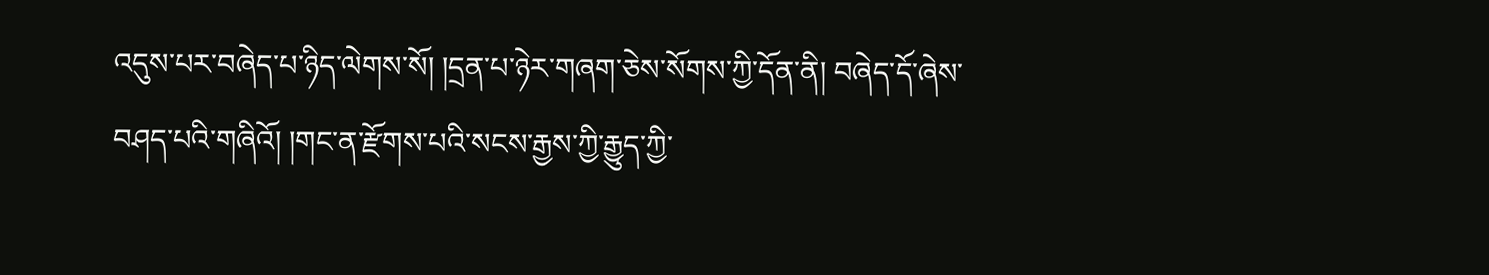འདུས་པར་བཞེད་པ་ཉིད་ལེགས་སོ། །དྲན་པ་ཉེར་གཞག་ཅེས་སོགས་ཀྱི་དོན་ནི། བཞེད་དོ་ཞེས་བཤད་པའི་གཞིའོ། །གང་ན་རྫོགས་པའི་སངས་རྒྱས་ཀྱི་རྒྱུད་ཀྱི་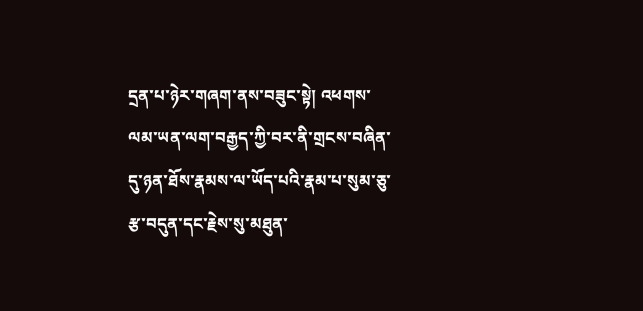དྲན་པ་ཉེར་གཞག་ནས་བཟུང་སྟེ། འཕགས་ལམ་ཡན་ལག་བརྒྱད་ཀྱི་བར་ནི་གྲངས་བཞིན་དུ་ཉན་ཐོས་རྣམས་ལ་ཡོད་པའི་རྣམ་པ་སུམ་ཅུ་རྩ་བདུན་དང་རྗེས་སུ་མཐུན་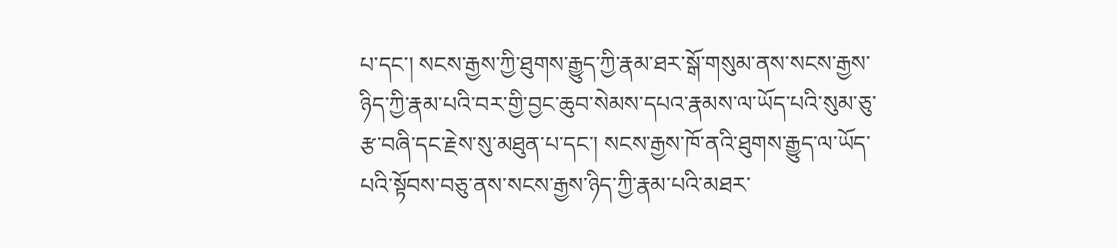པ་དང་། སངས་རྒྱས་ཀྱི་ཐུགས་རྒྱུད་ཀྱི་རྣམ་ཐར་སྒོ་གསུམ་ནས་སངས་རྒྱས་ཉིད་ཀྱི་རྣམ་པའི་བར་གྱི་བྱང་ཆུབ་སེམས་དཔའ་རྣམས་ལ་ཡོད་པའི་སུམ་ཅུ་རྩ་བཞི་དང་རྗེས་སུ་མཐུན་པ་དང་། སངས་རྒྱས་ཁོ་ནའི་ཐུགས་རྒྱུད་ལ་ཡོད་པའི་སྟོབས་བཅུ་ནས་སངས་རྒྱས་ཉིད་ཀྱི་རྣམ་པའི་མཐར་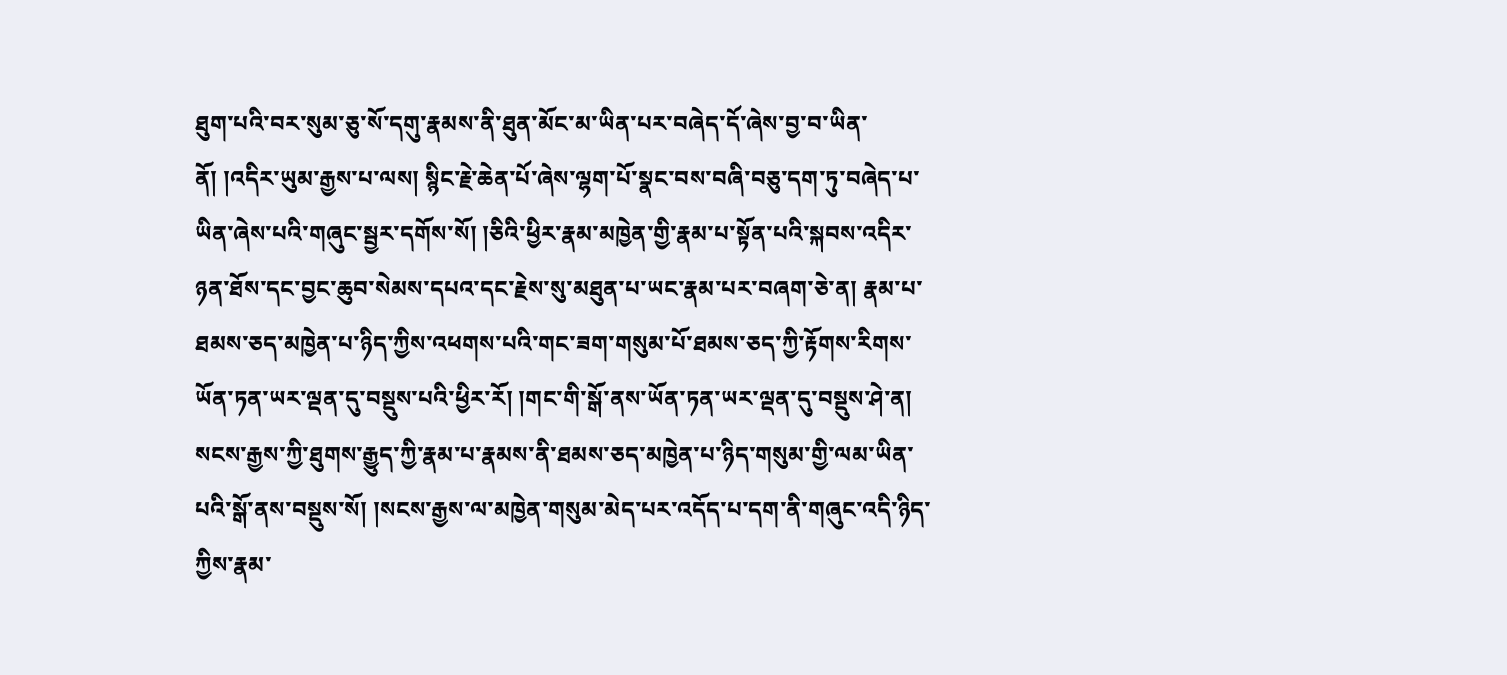ཐུག་པའི་བར་སུམ་ཅུ་སོ་དགུ་རྣམས་ནི་ཐུན་མོང་མ་ཡིན་པར་བཞེད་དོ་ཞེས་བྱ་བ་ཡིན་ནོ། །འདིར་ཡུམ་རྒྱས་པ་ལས། སྙིང་རྗེ་ཆེན་པོ་ཞེས་ལྷག་པོ་སྣང་བས་བཞི་བཅུ་དག་ཏུ་བཞེད་པ་ཡིན་ཞེས་པའི་གཞུང་སྦྱར་དགོས་སོ། །ཅིའི་ཕྱིར་རྣམ་མཁྱེན་གྱི་རྣམ་པ་སྟོན་པའི་སྐབས་འདིར་ཉན་ཐོས་དང་བྱང་ཆུབ་སེམས་དཔའ་དང་རྗེས་སུ་མཐུན་པ་ཡང་རྣམ་པར་བཞག་ཅེ་ན། རྣམ་པ་ཐམས་ཅད་མཁྱེན་པ་ཉིད་ཀྱིས་འཕགས་པའི་གང་ཟག་གསུམ་པོ་ཐམས་ཅད་ཀྱི་རྟོགས་རིགས་ཡོན་ཏན་ཡར་ལྡན་དུ་བསྡུས་པའི་ཕྱིར་རོ། །གང་གི་སྒོ་ནས་ཡོན་ཏན་ཡར་ལྡན་དུ་བསྡུས་ཤེ་ན། སངས་རྒྱས་ཀྱི་ཐུགས་རྒྱུད་ཀྱི་རྣམ་པ་རྣམས་ནི་ཐམས་ཅད་མཁྱེན་པ་ཉིད་གསུམ་གྱི་ལམ་ཡིན་པའི་སྒོ་ནས་བསྡུས་སོ། །སངས་རྒྱས་ལ་མཁྱེན་གསུམ་མེད་པར་འདོད་པ་དག་ནི་གཞུང་འདི་ཉིད་ཀྱིས་རྣམ་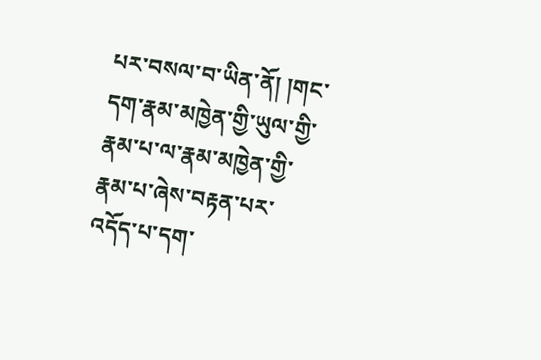པར་བསལ་བ་ཡིན་ནོ། །གང་དག་རྣམ་མཁྱེན་གྱི་ཡུལ་གྱི་རྣམ་པ་ལ་རྣམ་མཁྱེན་གྱི་རྣམ་པ་ཞེས་བརྟན་པར་འདོད་པ་དག་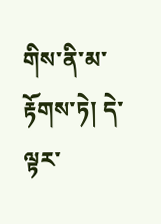གིས་ནི་མ་རྟོགས་ཏེ། དེ་ལྟར་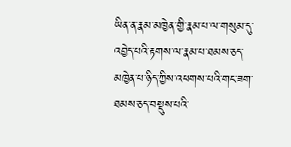ཡིན་ན་རྣམ་མཁྱེན་གྱི་རྣམ་པ་ལ་གསུམ་དུ་འབྱེད་པའི་རྟགས་ལ་རྣམ་པ་ཐམས་ཅད་མཁྱེན་པ་ཉིད་ཀྱིས་འཕགས་པའི་གང་ཟག་ཐམས་ཅད་བསྡུས་པའི་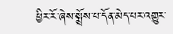ཕྱིར་རོ་ཞེས་སྨྲོས་པ་དོན་མེད་པར་འགྱུར་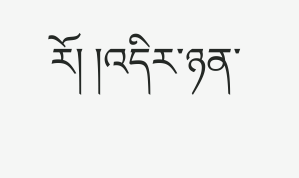རོ། །འདིར་ཉན་